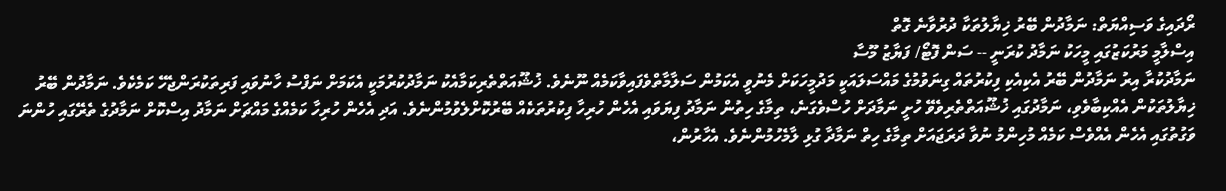ރޯދައިގެ ވަސިއްޔަތް: ނަމާދުން ބޭރު ޚިޔާލުތަކާ ދުރުވާނެ ގޮތް
އިސްލާމީ މަރުކަޒުގައި މީހަކު ނަމާދު ކުރަނީ -- ސަން ފޮޓޯ/ ފަޔާޒު މޫސާ
ނަމާދުކުރާ އިރު ނަމާދުން ބޭރު އެކިއެކި ފިކުރުތައް ގިނަވުމުގެ މައްސަލައަކީ މަދުމީހަކަށް މެނުވީ އެކަމުން ސަލާމާތްވެފައިވާކަމެއް ނޫނެވެ. ޚުޝޫއަތްތެރިކަމާއެކު ނަމާދުކުރުމަކީ އެކަމަށް ނަފްސު ހާނުވައި ފަރިތަކުރަންޖެހޭ ކަމެކެވެ. ނަމާދުން ބޭރު ޚިޔާލުތަކުން އެއްކިބާވެވި، ނަމާދުގައި ޚުޝޫއަތްތެރިވެވޭ ހުށީ ނަމާދަށް ހުސްވެގަނެ، ތިމާގެ ހިތުން ނަމާދު ފިޔަވައި އެހެން ހުރިހާ ފިކުރުތަކެއް ބޭރުކޮށްލެވުމުންނެވެ. އަދި އެހެން ހުރިހާ ކަމެއްގެ މައްޗަށް ނަމާދު އިސްކޮށް ނަމާދުގެ ތެރޭގައި ހުންނަ ވަގުތުގައި އެހެން އެއްވެސް ކަމެއް މުހިންމު ނުވާ ދަރަޖައަށް ތިމާގެ ހިތް ނަމާދާ ގުޅި ލާމެހުމުންނެވެ. އެހާރުން،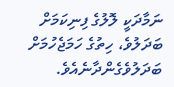ނަމާދަކީ ލޮލުގެ ފިނިކަމަށް ބަދަލުވެ، ހިތުގެ ހަމަޖެހުމަށް ބަދަލުވެގެންދާނެއެވެ.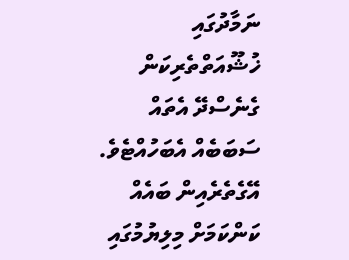ނަމާދުގައި ޚުޝޫއަތްތެރިކަން ގެނެސްދޭ އެތައް ސަބަބެއް އެބަހުއްޓެވެ. އޭގެތެރެއިން ބައެއް ކަންކަމަށް މިލިޔުމުގައި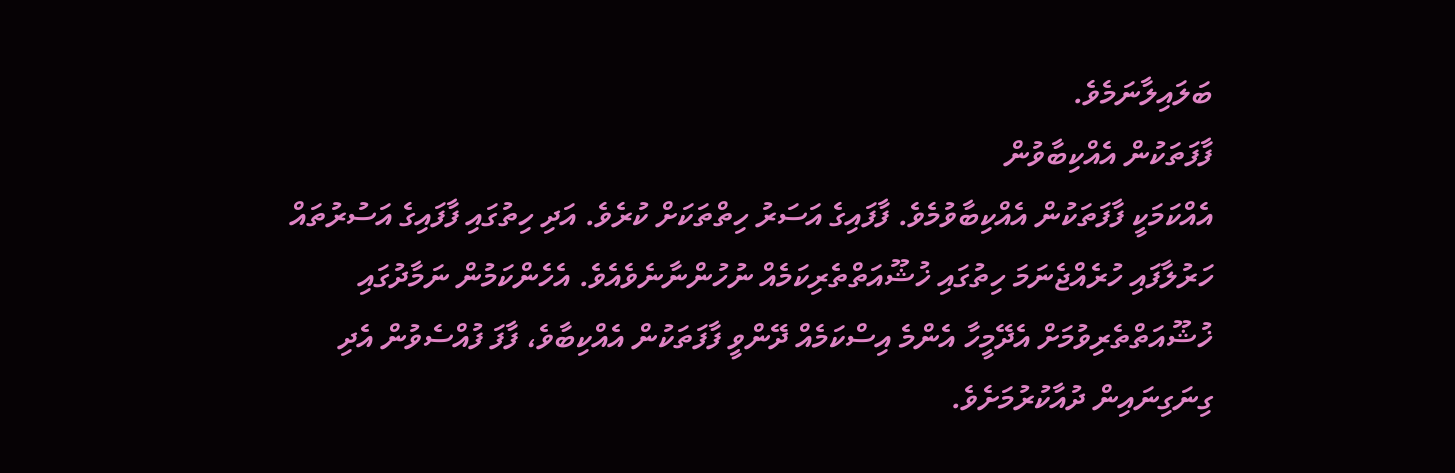ބަލައިލާނަމެވެ.
ފާފަތަކުން އެއްކިބާވުން
އެއްކަމަކީ ފާފަތަކުން އެއްކިބާވުމެވެ. ފާފައިގެ އަސަރު ހިތްތަކަށް ކުރެވެ. އަދި ހިތުގައި ފާފައިގެ އަސުރުތައް ހަރުލާފައި ހުރެއްޖެނަމަ ހިތުގައި ޚުޝޫއަތްތެރިކަމެއް ނުހުންނާނެވެއެވެ. އެހެންކަމުން ނަމާދުގައި ޚުޝޫއަތްތެރިވުމަށް އެދޭމީހާ އެންމެ އިސްކަމެއް ދޭންވީ ފާފަތަކުން އެއްކިބާވެ، ފާފަ ފުއްސެވުން އެދި ގިނަގިނައިން ދުއާކުރުމަށެވެ.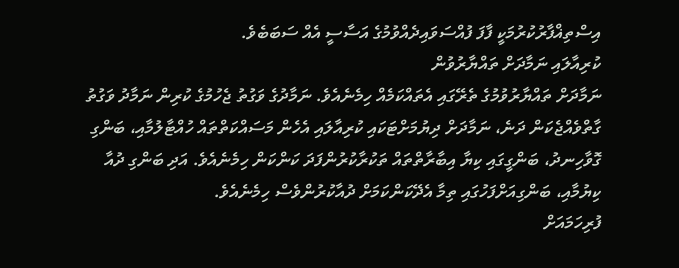އިސްތިޣްފާރުކުރުމަކީ ފާފަ ފުއްސަވައިދެއްވުމުގެ އަސާސީ އެއް ސަބަބެވެ.
ކުރިއާލައި ނަމާދަށް ތައްޔާރުވުން
ނަމާދަށް ތައްޔާރުވުމުގެ ތެރޭގައި އެތައްކަމެއް ހިމެނެއެވެ. ނަމާދުގެ ވަގުތު ޖެހުމުގެ ކުރިން ނަމާދު ވަގުތު ގާތްވެއްޖެކަން ދަނެ، ނަމާދަށް ދިޔުމަށްޓަކައި ކުރިއާލައި އެހެން މަސައްކަތްތައް ހުއްޓާލުމާއި، ބަންގި ގޮވާހިނދު، ބަންގީގައި ކިޔާ އިބާރާތްތައް ތަކުރާކުރުންފަދަ ކަންކަން ހިމެނެއެވެ. އަދި ބަންގި ދުއާ ކިޔުމާއި، ބަންގިއަށްފަހުގައި ތިމާ އެދޭކަންކަމަށް ދުއާކުރުންވެސް ހިމެނެއެވެ.
ފުރިހަމައަށް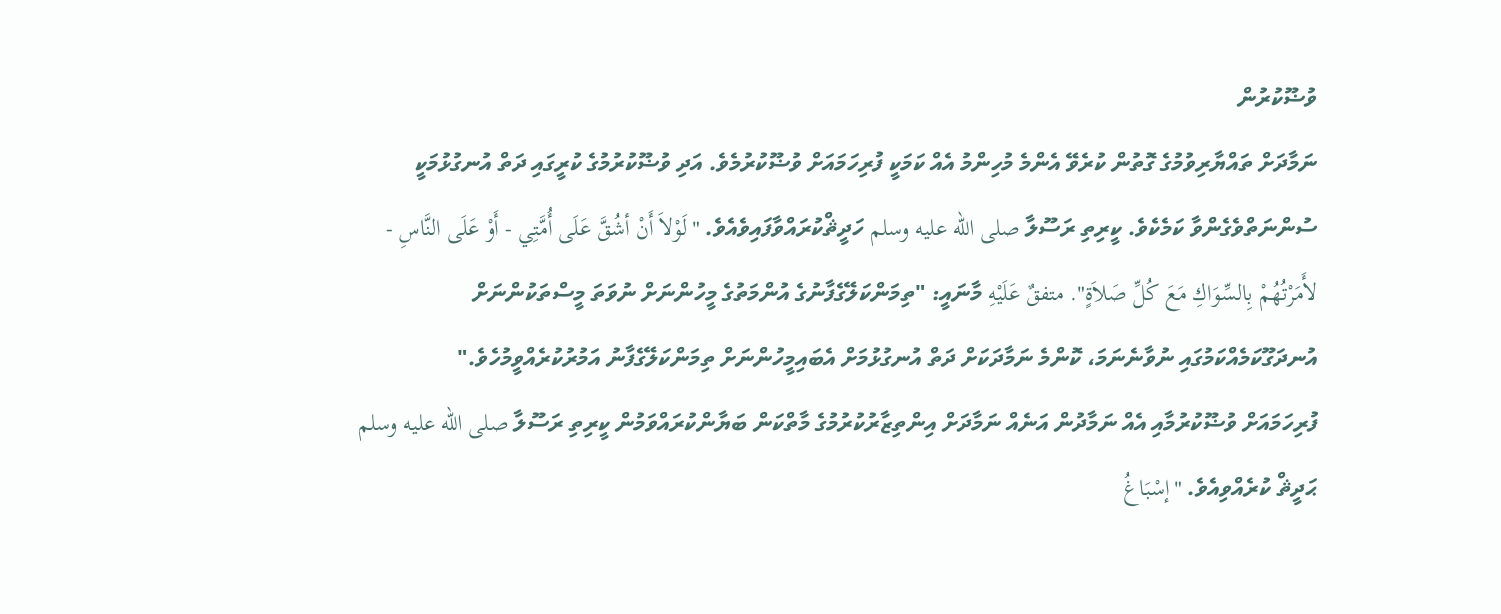ވުޟޫކުރުން
ނަމާދަށް ތައްޔާރިވުމުގެ ގޮތުން ކުރެވޭ އެންމެ މުހިންމު އެއް ކަމަކީ ފުރިހަމައަށް ވުޟޫކުރުމެވެ. އަދި ވުޟޫކުރުމުގެ ކުރީގައި ދަތް އުނގުޅުމަކީ ސުންނަތްވެގެންވާ ކަމެކެވެ. ކީރިތި ރަސޫލާ صلى الله عليه وسلم ހަދީޘްކުރައްވާފައިވެއެވެ. "لَوْلاَ أَنْ أشُقَّ عَلَى أُمَّتِي - أَوْ عَلَى النَّاسِ - لأَمَرْتُهُمْ بِالسِّوَاكِ مَعَ كُلِّ صَلاَةٍ". متفقٌ عَلَيْهِ މާނައީ: "ތިމަންކަލޭގެފާނުގެ އުންމަތުގެ މީހުންނަށް ނުވަތަ މީސްތަކުންނަށް އުނދަގޫކަމެއްކަމުގައި ނުވާނެނަމަ، ކޮންމެ ނަމާދަކަށް ދަތް އުނގުޅުމަށް އެބައިމީހުންނަށް ތިމަންކަލޭގެފާނު އަމުރުކުރެއްވީމުހެވެ."
ފުރިހަމައަށް ވުޟޫކުރުމާއި އެއް ނަމާދުން އަނެއް ނަމާދަށް އިންތިޒާރުކުރުމުގެ މާތްކަން ބަޔާންކުރައްވަމުން ކީރިތި ރަސޫލާ صلى الله عليه وسلم ޙަދީޘް ކުރެއްވިއެވެ. "إسْبَاغُ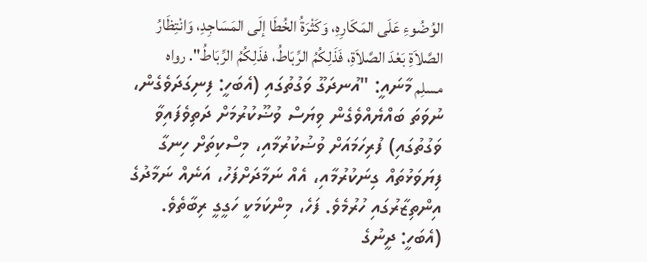الوُضُوءِ عَلَى المَكَارِهِ، وَكَثْرَةُ الخُطَا إلَى المَسَاجِدِ، وَانْتِظَارُ الصَّلاَةِ بَعْدَ الصَّلاَةِ، فَذَلِكُمُ الرِّبَاطُ، فذَلِكُمُ الرِّبَاطُ". رواه مسلِم މާނައީ: "އުނދަގޫ ވަގުތުގައި (އެބަހީ: ފިނިގަދަވެގެން، ނުވަތަ ބައްޔެއްވެގެން ވިޔަސް ވުޟޫކުރުމަށް ދަތިވެފައިވާ ވަގުތުގައި) ފުރިހަމައަށް ވުޟުކުރުމާއި، މިސްކިތަށް ހިނގާ ފިޔަވަޅުތައް ގިނަކުރުމާއި، އެއް ނަމާދަށްފަހު، އަނެއް ނަމާދުގެ އިންތިޒާރުގައި ހުރުމެވެ. ފަހެ، މިންކަމަކީ ހަގީގީ ރިބާތެވެ. (އެބަހީ: ދީނުގެ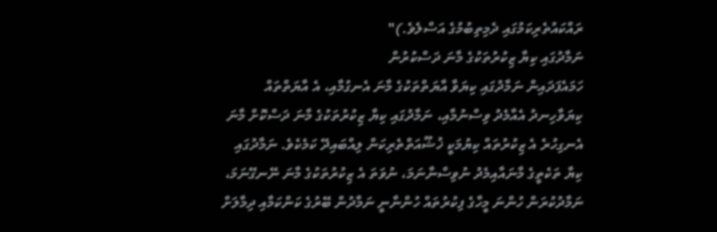ރައްކައުތެރިކަމުގައި ދެމިތިބުމުގެ އަސްލެވެ.)"
ނަމާދުގައި ކިޔާ ޒިކުރުތަކުގެ މާނަ ދަސްކުރުން
ހަމައެފަދައިން ނަމާދުގައި ކިޔަވާ އާޔަތްތަކުގެ މާނަ އެނގުމާއި، އެ އާޔަތްތައް ކިޔަވާހިނދު އެއާމެދު ވިސްނުމާއި، ނަމާދުގައި ކިޔާ ޒިކުރުތަކުގެ މާނަ ދަސްކޮށް މާނަ އެނގިހުރެ އެ ޒިކުރުތައް ކިޔުމަކީ ޚުޝޫއަތްތެރިކަން ލިއްބައިދޭ ކަމެކެވެ. ނަމާދުގައި ކިޔާ ތަކެތީގެ މާނައާއިމެދު ނުވިސްނާނަމަ، ނުވަތަ އެ ޒިކުރުތަކުގެ މާނަ ނޭނގޭނަމަ، ނަމާދުކުރަން ހުންނަ މީހާގެ ފިކުރުތައް ހުންނާނީ ނަމާދުން ބޭރުގެ ކަންކަމާއި ދިމާލަށް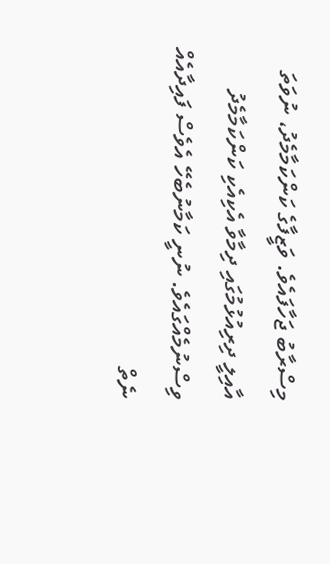މިސްރާބު ޖަހާފައެވެ. ވަޒީފާގެ ކަންކަމާމެދު، ނުވަތަ އާއިލީ ދިރިއުޅުމުގައި ދިމާވާ އެކިއެކި ކަންކަމާމެދު ވިސްނުމެއްގައެވެ. ނުނީ ކަމާނުބެހޭ އެވެސް ފައިދާއެއް ނެތް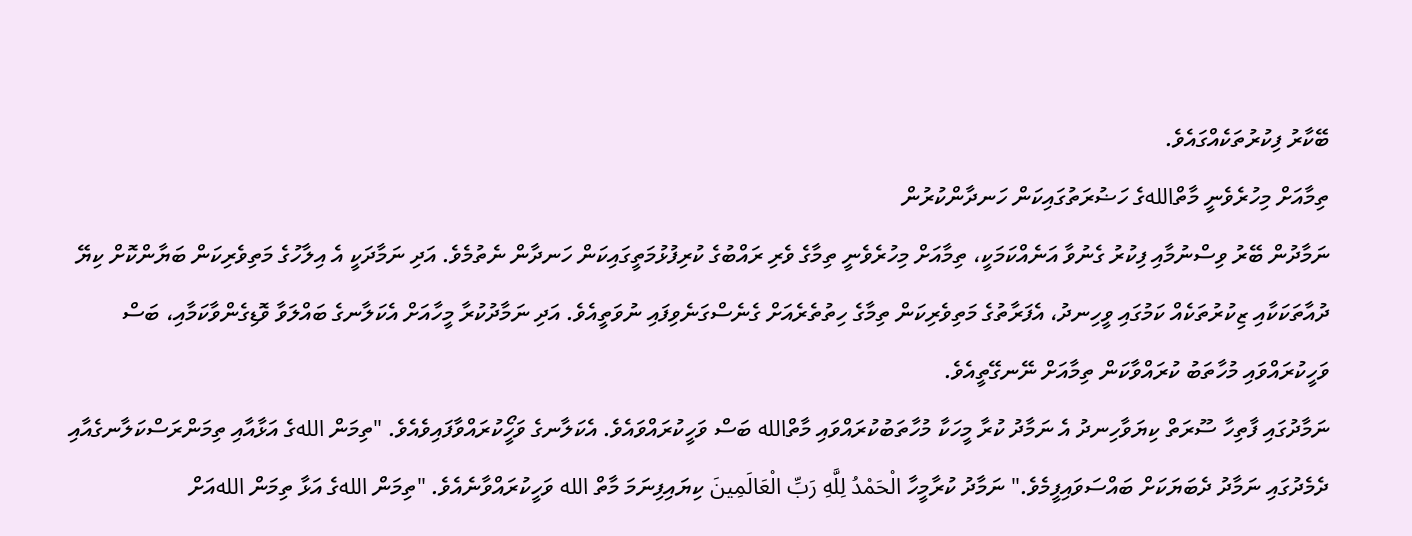ބޭކާރު ފިކުރުތަކެއްގައެވެ.
ތިމާއަށް މިހުރެވެނީ މާތްاللهގެ ހަޟުރަތުގައިކަން ހަނދާންކުރުން
ނަމާދުން ބޭރު ވިސްނުމާއި ފިކުރު ގެނުވާ އަނެއްކަމަކީ، ތިމާއަށް މިހުރެވެނީ ތިމާގެ ވެރި ރައްބުގެ ކުރިފުޅުމަތީގައިކަން ހަނދާން ނެތުމެވެ. އަދި ނަމާދަކީ އެ އިލާހުގެ މަތިވެރިކަން ބަޔާންކޮށް ކިޔޭ ދުއާތަކަކާއި ޒިކުރުތަކެއް ކަމުގައި ވީހިނދު، އެފަރާތުގެ މަތިވެރިކަން ތިމާގެ ހިތުތެރެއަށް ގެނެސްގަނެވިފައި ނުވަތީއެވެ. އަދި ނަމާދުކުރާ މީހާއަށް އެކަލާނގެ ބައްލަވާ ވޮޑިގެންވާކަމާއި، ބަސް ވަހީކުރައްވައި މުހާތަބު ކުރައްވާކަން ތިމާއަށް ނޭނގޭތީއެވެ.
ނަމާދުގައި ފާތިހާ ސޫރަތް ކިޔަވާހިނދު އެ ނަމާދު ކުރާ މީހަކާ މުހާތަބުކުރައްވައި މާތްالله ބަސް ވަހީކުރައްވައެވެ. އެކަލާނގެ ވަހީޯކުރައްވާފައިވެއެވެ. "ތިމަން اللهގެ އަޅާއާއި ތިމަންރަސްކަލާނގެއާއި ދެމެދުގައި ނަމާދު ދެބަޔަކަށް ބައްސަވައިފީމެވެ." ނަމާދު ކުރާމީހާ الْحَمْدُ لِلَّهِ رَبِّ الْعَالَمِينَ ކިޔައިފިނަމަ މާތް الله ވަހީކުރައްވާނެއެވެ. "ތިމަން اللهގެ އަޅާ ތިމަން اللهއަށް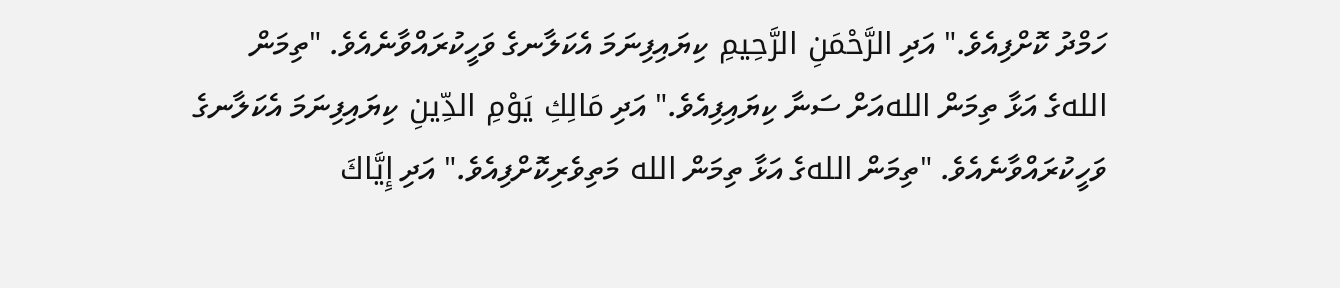ހަމްދު ކޮށްފިއެވެ." އަދި الرَّحْمَنِ الرَّحِيمِ ކިޔައިފިނަމަ އެކަލާނގެ ވަހީކުރައްވާނެއެވެ. "ތިމަން اللهގެ އަޅާ ތިމަން اللهއަށް ސަނާ ކިޔައިފިއެވެ." އަދި مَالِكِ يَوْمِ الدِّينِ ކިޔައިފިނަމަ އެކަލާނގެ ވަހީކުރައްވާނެއެވެ. "ތިމަން اللهގެ އަޅާ ތިމަން الله މަތިވެރިކޮށްފިއެވެ." އަދި إِيَّاكَ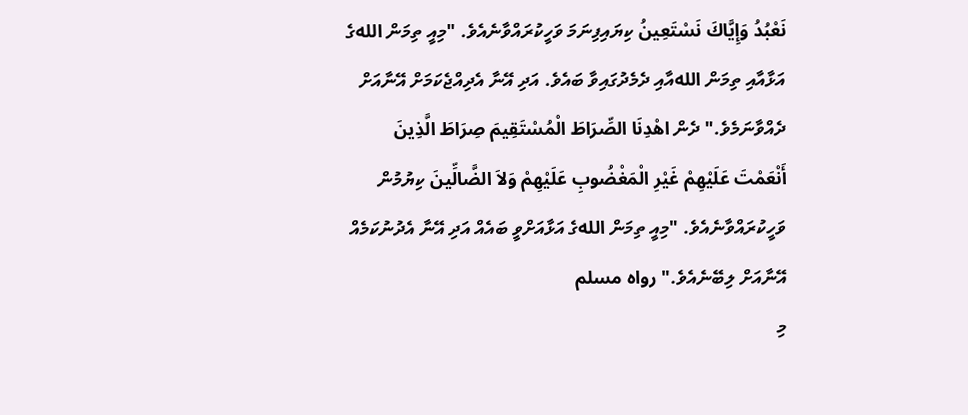نَعْبُدُ وَإِيَّاكَ نَسْتَعِينُ ކިޔައިފިނަމަ ވަހީކުރައްވާނެއެވެ. "މިއީ ތިމަން اللهގެ އަޅާއާއި ތިމަން اللهއާއި ދެމެދުގައިވާ ބައެވެ. އަދި އޭނާ އެދިއްޖެކަމަށް އޭނާއަށް ދެއްވާނަމެވެ." ދެން اهْدِنَا الصِّرَاطَ الْمُسْتَقِيمَ صِرَاطَ الَّذِينَ أَنْعَمْتَ عَلَيْهِمْ غَيْرِ الْمَغْضُوبِ عَلَيْهِمْ وَلاَ الضَّالِّينَ ކިޔުމުން ވަހީކުރައްވާނެއެވެ. "މިއީ ތިމަން اللهގެ އަޅާއަށްވީ ބައެއް އަދި އޭނާ އެދުނުކަމެއް އޭނާއަށް ލިބޭނެއެވެ." رواه مسلم
މި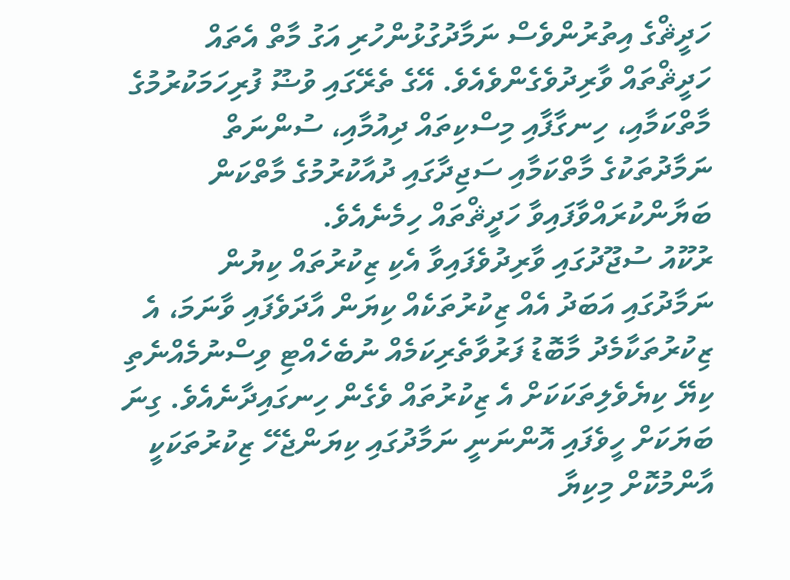ހަދީޘްގެ އިތުރުންވެސް ނަމާދުގުޅުންހުރި އަގު މާތް އެތައް ހަދީޘްތައް ވާރިދުވެގެންވެއެވެ. އޭގެ ތެރޭގައި ވުޟޫ ފުރިހަމަކުރުމުގެ މާތްކަމާއި، ހިނގާފާއި މިސްކިތައް ދިއުމާއި، ސުންނަތް ނަމާދުތަކުގެ މާތްކަމާއި ސަޖިދާގައި ދުއާކުރުމުގެ މާތްކަން ބަޔާންކުރައްވާފައިވާ ހަދީޘްތައް ހިމެނެއެވެ.
ރުކޫއު ސުޖޫދުގައި ވާރިދުވެފައިވާ އެކި ޒިކުރުތައް ކިޔުން
ނަމާދުގައި އަބަދު އެއް ޒިކުރުތަކެއް ކިޔަން އާދަވެފައި ވާނަމަ، އެ ޒިކުރުތަކާމެދު މާބޮޑު ފަރުވާތެރިކަމެއް ނުބެހެއްޓި ވިސްނުމެއްނެތި ކިޔޭ ކިޔެވެލިތަކަކަށް އެ ޒިކުރުތައް ވެގެން ހިނގައިދާނެއެވެ. ގިނަ ބަޔަކަށް ހީވެފައި އޮންނަނީ ނަމާދުގައި ކިޔަންޖެހޭ ޒިކުރުތަކަކީ އާންމުކޮށް މިކިޔާ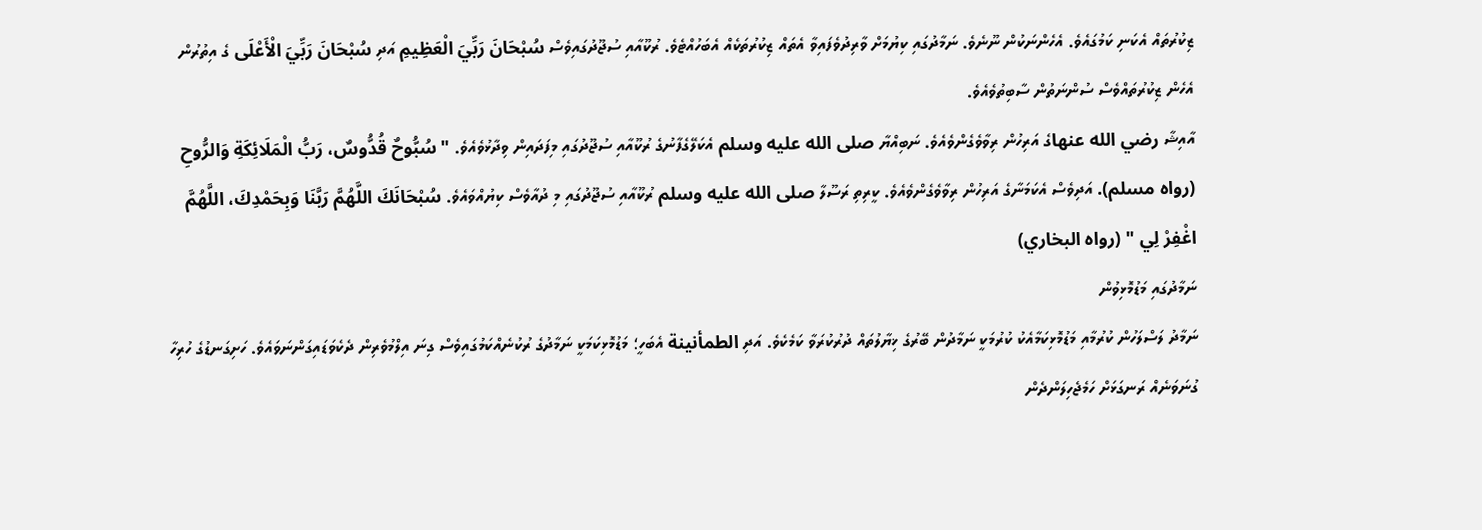ޒިކުރުތައް އެކަނި ކަމުގައެވެ. އެހެންނަކުން ނޫނެވެ. ނަމާދުގައި ކިޔުމަށް ވާރިދުވެފައިވާ އެތައް ޒިކުރުތަކެއް އެބަހުއްޓެވެ. ރުކޫއާއި ސުޖޫދުގައިވެސް سُبْحَانَ رَبِّيَ الْعَظِيمِ އަދި سُبْحَانَ رَبِّيَ الْأَعْلَى ގެ އިތުރުން އެހެން ޒިކުރުތައްވެސް ސުންނަތުން ސާބިތުވެއެވެ.
އާއިޝާ رضي الله عنهاގެ އަރިހުން ރިވާވެގެންވެއެވެ. ނަބިއްޔާ صلى الله عليه وسلم އެކަލޭގެފާނުގެ ރުކޫއާއި ސުޖޫދުގައި މިފަދައިން ވިދާޅުވެއެވެ. "سُبُّوحٌ قُدُّوسٌ، رَبُّ الْمَلَائِكَةِ وَالرُّوحِ (رواه مسلم). އަދިވެސް އެކަމަނާގެ އަރިހުން ރިވާވެގެންވެއެވެ. ކީރިތި ރަސޫލާ صلى الله عليه وسلم ރުކޫއާއި ސުޖޫދުގައި މި ދުއާވެސް ކިޔުއްވައެވެ. سُبْحَانَكَ اللَّهُمَّ رَبَّنَا وَبِحَمْدِكَ، اللَّهُمَّ اغْفِرْ لِي " (رواه البخاري)
ނަމާދުގައި މަޑުމޮޅިވުން
ނަމާދު ލަސްލަހުން ކުރުމާއި މަޑުމޮޅިކަމާއެކު ކުރުމަކީ ނަމާދުން ބޭރުގެ ޚިޔާލުތައް ދުރުކުރަވާ ކަމެކެވެ. އަދި الطمأنينة އެބަހީ؛ މަޑުމޮޅިކަމަކީ ނަމާދުގެ ރުކުނެއްކަމުގައިވެސް ގިނަ އިލްމުވެރިން ދެކެވަޑައިގަންނަވައެވެ. ހަށިގަނޑުގެ ހުރިހާ ގުނަވަނެއް ރަނގަޅަށް ހަމެޖެހިލަންދެން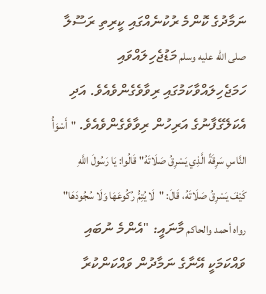ނަމާދުގެ ކޮންމެ ރުކުނެއްގައި ކީރިތި ރަސޫލާ صلى الله عليه وسلم މަޑުޖެހިލައްވައި ހަމަޖެހިލައްވާކަމުގައި ރިވާވެގެންވެއެވެ. އަދި އެކަލޭގެފާނުގެ އަރިހުން ރިވާވެގެންވެއެވެ. "أَسْوَأُ النَّاسِ سَرِقَةً الَّذِي يَسْرِقُ صَلَاتَهُ" قَالُوا: يَا رَسُولَ اللَّهِ كَيْفَ يَسْرِقُ صَلَاتَهُ، قَالَ: "لَا يُتِمُّ رُكُوعَهَا وَلَا سُجُودَهَا" رواه أحمد والحاكم މާނައީ: "އެންމެ ނުބައި ވައްކަމަކީ އޭނާގެ ނަމާދުން ވައްކަންކުރާ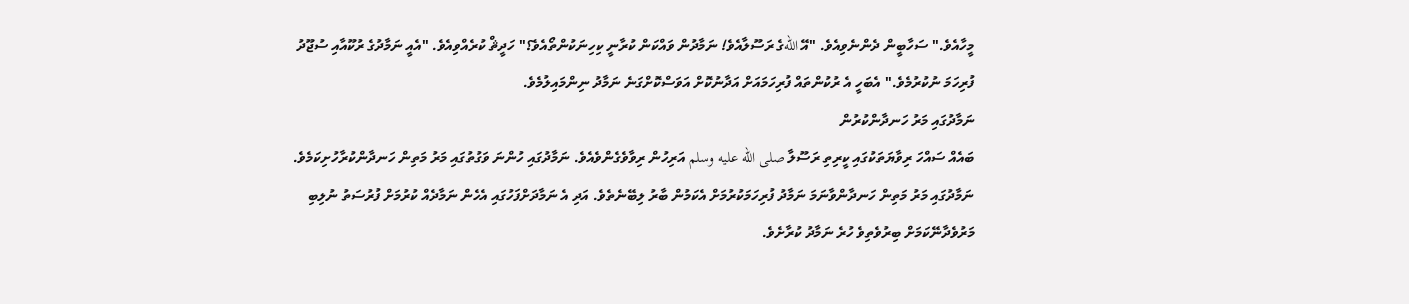މީހާއެވެ." ސަހާބީން ދެންނެވިއެވެ. "އޭ اللهގެ ރަސޫލާއެވެ! ނަމާދުން ވައްކަން ކުރާނީ ކިހިނަކުންތޯއެވެ؟" ހަދީޘް ކުރެއްވިއެވެ. "އެއީ ނަމާދުގެ ރުކޫއާއި ސުޖޫދު ފުރިހަމަ ނުކުރުމެވެ." އެބަހީ އެ ރުކުންތައް ފުރިހަމައަށް އަދާނުކޮށް އަވަސްކޮށްގަނެ ނަމާދު ނިންމައިލުމެވެ.
ނަމާދުގައި މަރު ހަނދާންކުރުން
ބައެއް ސައްހަ ރިވާޔަތަކުގައި ކީރިތި ރަސޫލާ صلى الله عليه وسلم އަރިހުން ރިވާވެގެންވެއެވެ. ނަމާދުގައި ހުންނަ ވަގުތުގައި މަރު މަތިން ހަނދާންކުރާހުށިކަމެވެ. ނަމާދުގައި މަރު މަތިން ހަނދާންވާނަމަ ނަމާދު ފުރިހަމަކުރުމަށް އެކަމުން ބާރު ލިބޭނެތެވެ. އަދި އެ ނަމާދަށްފަހުގައި އެހެން ނަމާދެއް ކުރުމަށް ފުރުސަތު ނުލިބި މަރުވެދާނޭކަމަށް ބިރުވެތިވެ ހުރެ ނަމާދު ކުރާށެވެ.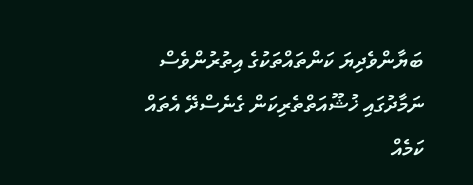ބަޔާންވެދިޔަ ކަންތައްތަކުގެ އިތުރުންވެސް ނަމާދުގައި ޚުޝޫއަތްތެރިކަން ގެނެސްދޭ އެތައް ކަމެއް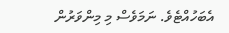އެބަހުއްޓެވެ. ނަމަވެސް މި މިންވަރުން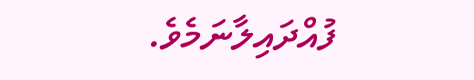ފުއްދައިލާނަމެވެ.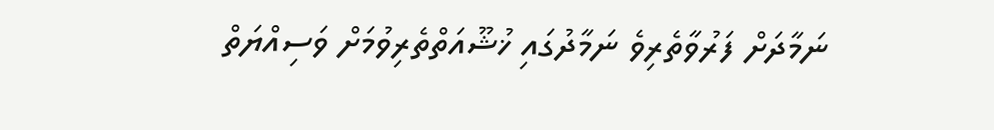ނަމާދަށް ފަރުވާތެރިވެ ނަމާދުގައި ޚުޝޫއަތްތެރިވުމަށް ވަސިއްޔަތް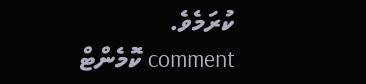ކުރަމެވެ.
comment ކޮމެންޓް